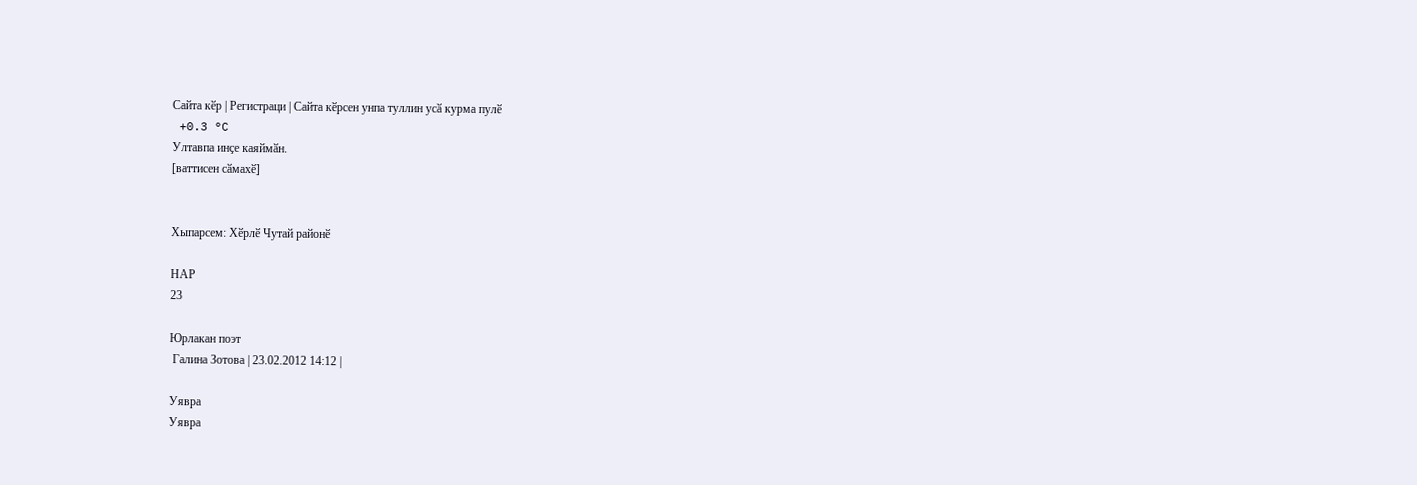Сайта кӗр | Регистраци | Сайта кӗрсен унпа туллин усӑ курма пулӗ
 +0.3 °C
Ултавпа инҫе каяймӑн.
[ваттисен сӑмахӗ]


Хыпарсем: Хӗрлӗ Чутай районӗ

НАР
23

Юрлакан поэт
 Галина Зотова | 23.02.2012 14:12 |

Уявра
Уявра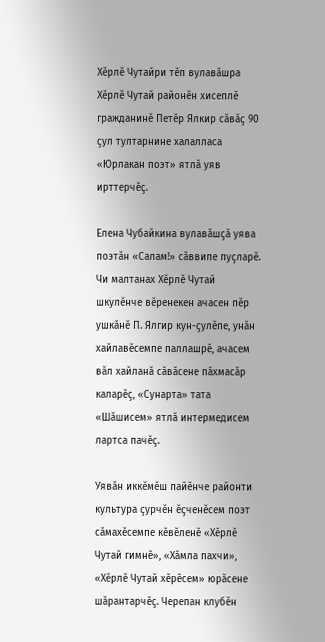Хӗрлӗ Чутайри тӗп вулавӑшра Хӗрлӗ Чутай районӗн хисеплӗ гражданинӗ Петӗр Ялкир сӑвӑҫ 90 ҫул тултарнине халалласа «Юрлакан поэт» ятлӑ уяв ирттерчӗҫ.

Елена Чубайкина вулавӑшҫӑ уява поэтӑн «Салам!» сӑввипе пуҫларӗ. Чи малтанах Хӗрлӗ Чутай шкулӗнче вӗренекен ачасен пӗр ушкӑнӗ П. Ялгир кун-ҫулӗпе, унӑн хайлавӗсемпе паллашрӗ, ачасем вӑл хайланӑ сӑвӑсене пӑхмасӑр каларӗҫ, «Сунарта» тата «Шӑшисем» ятлӑ интермедисем лартса пачӗҫ.

Уявӑн иккӗмӗш пайӗнче районти культура ҫурчӗн ӗҫченӗсем поэт сӑмахӗсемпе кӗвӗленӗ «Хӗрлӗ Чутай гимнӗ», «Хӑмла пахчи», «Хӗрлӗ Чутай хӗрӗсем» юрӑсене шӑрантарчӗҫ. Черепан клубӗн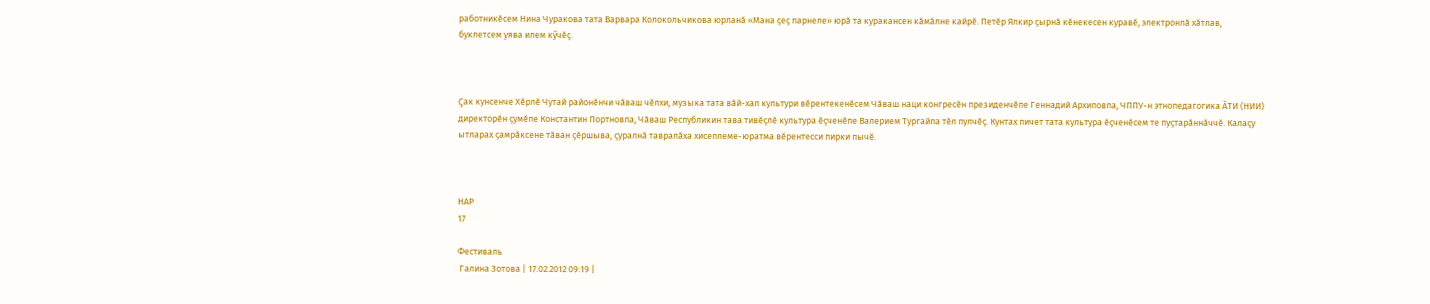работникӗсем Нина Чуракова тата Варвара Колокольчикова юрланӑ «Мана ҫеҫ парнеле» юрӑ та куракансен кӑмӑлне кайрӗ. Петӗр Ялкир ҫырнӑ кӗнекесен куравӗ, электронлӑ хӑтлав, буклетсем уява илем кӳчӗҫ.



Ҫак кунсенче Хӗрлӗ Чутай районӗнчи чӑваш чӗлхи, музыка тата вӑй-хал культури вӗрентекенӗсем Чӑваш наци конгресӗн президенчӗпе Геннадий Архиповпа, ЧППУ-н этнопедагогика ӐТИ (НИИ) директорӗн ҫумӗпе Константин Портновпа, Чӑваш Республикин тава тивӗҫлӗ культура ӗҫченӗпе Валерием Тургайпа тӗл пулчӗҫ. Кунтах пичет тата культура ӗҫченӗсем те пуҫтарӑннӑччӗ. Калаҫу ытларах ҫамрӑксене тӑван ҫӗршыва, ҫуралнӑ тавралӑха хисеплеме-юратма вӗрентесси пирки пычӗ.



НАР
17

Фестиваль
 Галина Зотова | 17.02.2012 09:19 |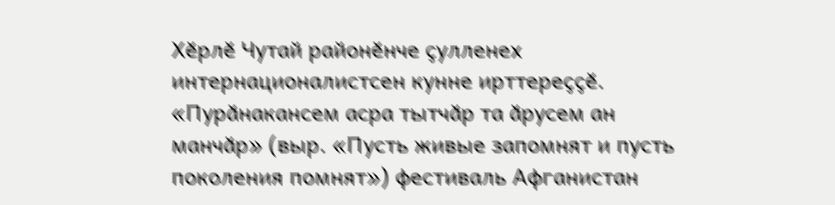Хӗрлӗ Чутай районӗнче ҫулленех интернационалистсен кунне ирттереҫҫӗ. «Пурӑнакансем асра тытчӑр та ӑрусем ан манчӑр» (выр. «Пусть живые запомнят и пусть поколения помнят») фестиваль Афганистан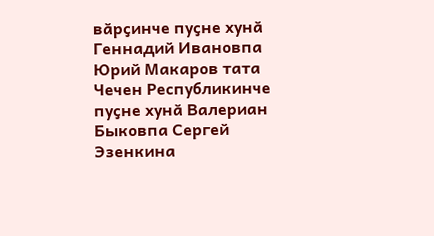вӑрҫинче пуҫне хунӑ Геннадий Ивановпа Юрий Макаров тата Чечен Республикинче пуҫне хунӑ Валериан Быковпа Сергей Эзенкина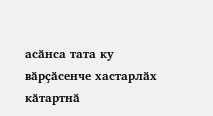асӑнса тата ку вӑрҫӑсенче хастарлӑх кӑтартнӑ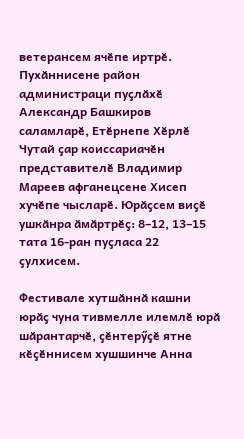ветерансем ячӗпе иртрӗ. Пухӑннисене район администраци пуҫлӑхӗ Александр Башкиров саламларӗ, Етӗрнепе Хӗрлӗ Чутай ҫар коиссариачӗн представителӗ Владимир Мареев афганецсене Хисеп хучӗпе чысларӗ. Юрӑҫсем виҫӗ ушкӑнра ӑмӑртрӗҫ: 8–12, 13–15 тата 16-ран пуҫласа 22 ҫулхисем.

Фестивале хутшӑннӑ кашни юрӑҫ чуна тивмелле илемлӗ юрӑ шӑрантарчӗ, ҫӗнтерӳҫӗ ятне кӗҫӗннисем хушшинче Анна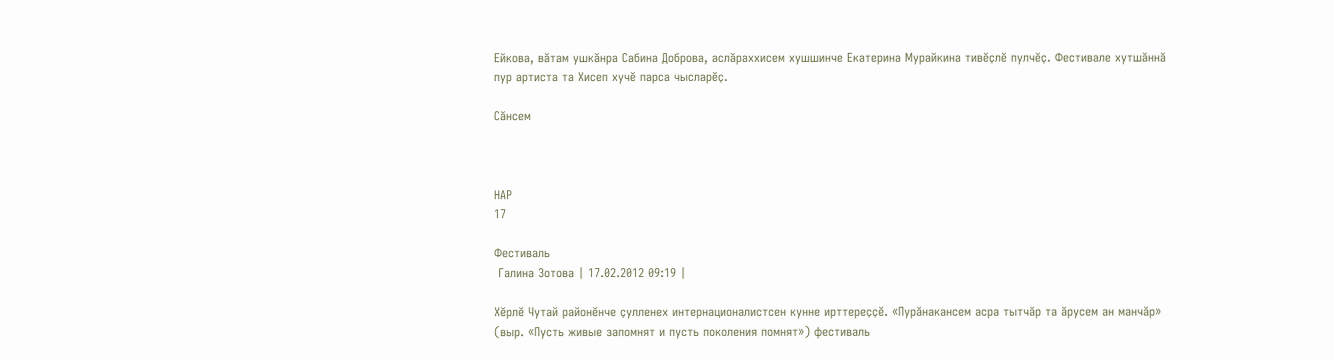Ейкова, вӑтам ушкӑнра Сабина Доброва, аслӑраххисем хушшинче Екатерина Мурайкина тивӗҫлӗ пулчӗҫ. Фестивале хутшӑннӑ пур артиста та Хисеп хучӗ парса чысларӗҫ.

Сӑнсем



НАР
17

Фестиваль
 Галина Зотова | 17.02.2012 09:19 |

Хӗрлӗ Чутай районӗнче ҫулленех интернационалистсен кунне ирттереҫҫӗ. «Пурӑнакансем асра тытчӑр та ӑрусем ан манчӑр» (выр. «Пусть живые запомнят и пусть поколения помнят») фестиваль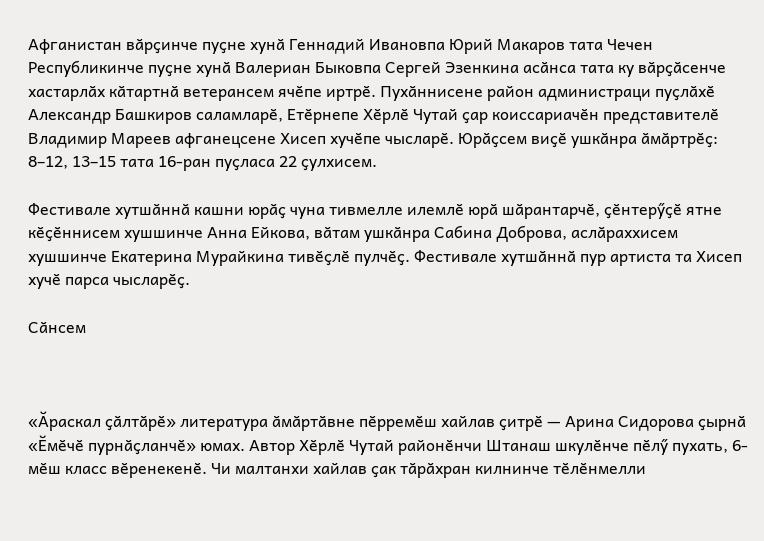Афганистан вӑрҫинче пуҫне хунӑ Геннадий Ивановпа Юрий Макаров тата Чечен Республикинче пуҫне хунӑ Валериан Быковпа Сергей Эзенкина асӑнса тата ку вӑрҫӑсенче хастарлӑх кӑтартнӑ ветерансем ячӗпе иртрӗ. Пухӑннисене район администраци пуҫлӑхӗ Александр Башкиров саламларӗ, Етӗрнепе Хӗрлӗ Чутай ҫар коиссариачӗн представителӗ Владимир Мареев афганецсене Хисеп хучӗпе чысларӗ. Юрӑҫсем виҫӗ ушкӑнра ӑмӑртрӗҫ: 8–12, 13–15 тата 16-ран пуҫласа 22 ҫулхисем.

Фестивале хутшӑннӑ кашни юрӑҫ чуна тивмелле илемлӗ юрӑ шӑрантарчӗ, ҫӗнтерӳҫӗ ятне кӗҫӗннисем хушшинче Анна Ейкова, вӑтам ушкӑнра Сабина Доброва, аслӑраххисем хушшинче Екатерина Мурайкина тивӗҫлӗ пулчӗҫ. Фестивале хутшӑннӑ пур артиста та Хисеп хучӗ парса чысларӗҫ.

Сӑнсем



«Ӑраскал ҫӑлтӑрӗ» литература ӑмӑртӑвне пӗрремӗш хайлав ҫитрӗ — Арина Сидорова ҫырнӑ «Ӗмӗчӗ пурнӑҫланчӗ» юмах. Автор Хӗрлӗ Чутай районӗнчи Штанаш шкулӗнче пӗлӳ пухать, 6-мӗш класс вӗренекенӗ. Чи малтанхи хайлав ҫак тӑрӑхран килнинче тӗлӗнмелли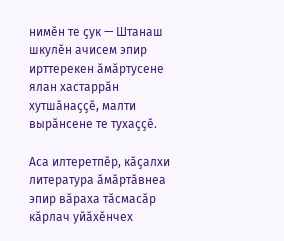нимӗн те ҫук — Штанаш шкулӗн ачисем эпир ирттерекен ӑмӑртусене ялан хастаррӑн хутшӑнаҫҫӗ, малти вырӑнсене те тухаҫҫӗ.

Аса илтеретпӗр, кӑҫалхи литература ӑмӑртӑвнеа эпир вӑраха тӑсмасӑр кӑрлач уйӑхӗнчех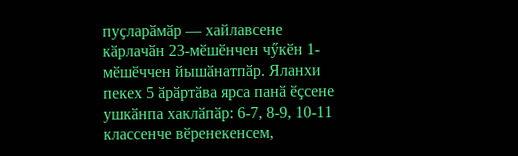пуҫларӑмӑр — хайлавсене кӑрлачӑн 23-мӗшӗнчен чӳкӗн 1-мӗшӗччен йышӑнатпӑр. Яланхи пекех 5 ӑрӑртӑва ярса панӑ ӗҫсене ушкӑнпа хаклӑпӑр: 6-7, 8-9, 10-11 классенче вӗренекенсем,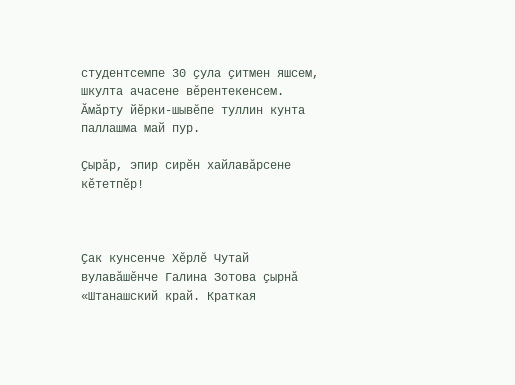студентсемпе 30 ҫула ҫитмен яшсем, шкулта ачасене вӗрентекенсем. Ӑмӑрту йӗрки-шывӗпе туллин кунта паллашма май пур.

Ҫырӑр, эпир сирӗн хайлавӑрсене кӗтетпӗр!



Ҫак кунсенче Хӗрлӗ Чутай вулавӑшӗнче Галина Зотова ҫырнӑ «Штанашский край. Краткая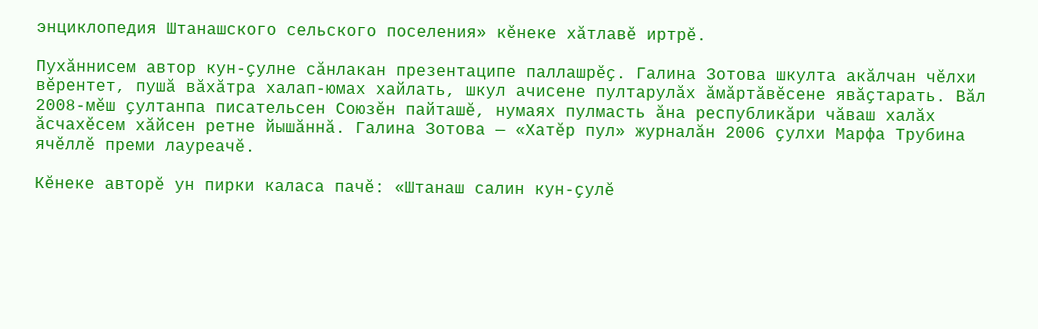энциклопедия Штанашского сельского поселения» кӗнеке хӑтлавӗ иртрӗ.

Пухӑннисем автор кун-ҫулне сӑнлакан презентаципе паллашрӗҫ. Галина Зотова шкулта акӑлчан чӗлхи вӗрентет, пушӑ вӑхӑтра халап-юмах хайлать, шкул ачисене пултарулӑх ӑмӑртӑвӗсене явӑҫтарать. Вӑл 2008-мӗш ҫултанпа писательсен Союзӗн пайташӗ, нумаях пулмасть ӑна республикӑри чӑваш халӑх ӑсчахӗсем хӑйсен ретне йышӑннӑ. Галина Зотова — «Хатӗр пул» журналӑн 2006 ҫулхи Марфа Трубина ячӗллӗ преми лауреачӗ.

Кӗнеке авторӗ ун пирки каласа пачӗ: «Штанаш салин кун-ҫулӗ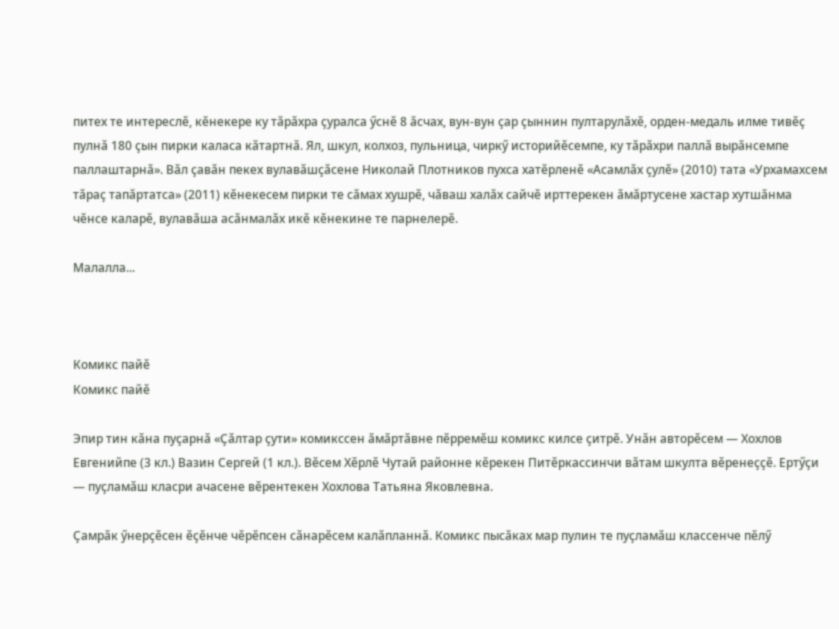питех те интереслӗ, кӗнекере ку тӑрӑхра ҫуралса ӳснӗ 8 ӑсчах, вун-вун ҫар ҫыннин пултарулӑхӗ, орден-медаль илме тивӗҫ пулнӑ 180 ҫын пирки каласа кӑтартнӑ. Ял, шкул, колхоз, пульница, чиркӳ историйӗсемпе, ку тӑрӑхри паллӑ вырӑнсемпе паллаштарнӑ». Вӑл ҫавӑн пекех вулавӑшҫӑсене Николай Плотников пухса хатӗрленӗ «Асамлӑх ҫулӗ» (2010) тата «Урхамахсем тӑраҫ тапӑртатса» (2011) кӗнекесем пирки те сӑмах хушрӗ, чӑваш халӑх сайчӗ ирттерекен ӑмӑртусене хастар хутшӑнма чӗнсе каларӗ, вулавӑша асӑнмалӑх икӗ кӗнекине те парнелерӗ.

Малалла...



Комикс пайӗ
Комикс пайӗ

Эпир тин кӑна пуҫарнӑ «Ҫӑлтар ҫути» комикссен ӑмӑртӑвне пӗрремӗш комикс килсе ҫитрӗ. Унӑн авторӗсем — Хохлов Евгенийпе (3 кл.) Вазин Сергей (1 кл.). Вӗсем Хӗрлӗ Чутай районне кӗрекен Питӗркассинчи вӑтам шкулта вӗренеҫҫӗ. Ертӳҫи — пуҫламӑш класри ачасене вӗрентекен Хохлова Татьяна Яковлевна.

Ҫамрӑк ӳнерҫӗсен ӗҫӗнче чӗрӗпсен сӑнарӗсем калӑпланнӑ. Комикс пысӑках мар пулин те пуҫламӑш классенче пӗлӳ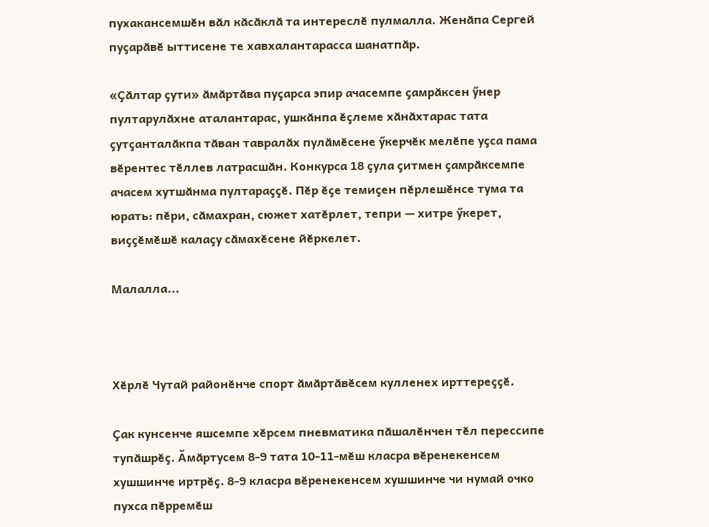пухакансемшӗн вӑл кӑсӑклӑ та интереслӗ пулмалла. Женӑпа Сергей пуҫарӑвӗ ыттисене те хавхалантарасса шанатпӑр.

«Ҫӑлтар ҫути» ӑмӑртӑва пуҫарса эпир ачасемпе ҫамрӑксен ӳнер пултарулӑхне аталантарас, ушкӑнпа ӗҫлеме хӑнӑхтарас тата ҫутҫанталӑкпа тӑван тавралӑх пулӑмӗсене ӳкерчӗк мелӗпе уҫса пама вӗрентес тӗллев латрасшӑн. Конкурса 18 ҫула ҫитмен ҫамрӑксемпе ачасем хутшӑнма пултараҫҫӗ. Пӗр ӗҫе темиҫен пӗрлешӗнсе тума та юрать: пӗри, сӑмахран, сюжет хатӗрлет, тепри — хитре ӳкерет, виҫҫӗмӗшӗ калаҫу сӑмахӗсене йӗркелет.

Малалла...



Хӗрлӗ Чутай районӗнче спорт ӑмӑртӑвӗсем кулленех ирттереҫҫӗ.

Ҫак кунсенче яшсемпе хӗрсем пневматика пӑшалӗнчен тӗл перессипе тупӑшрӗҫ. Ӑмӑртусем 8-9 тата 10-11-мӗш класра вӗренекенсем хушшинче иртрӗҫ. 8-9 класра вӗренекенсем хушшинче чи нумай очко пухса пӗрремӗш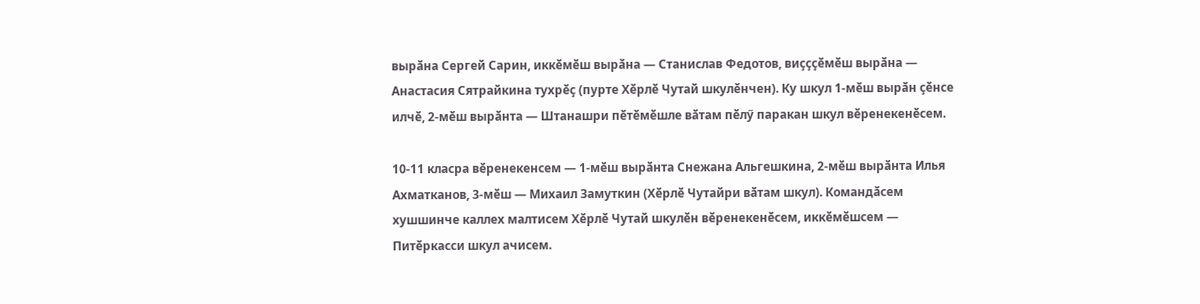вырӑна Сергей Сарин, иккӗмӗш вырӑна — Станислав Федотов, виҫҫҫӗмӗш вырӑна — Анастасия Сятрайкина тухрӗҫ (пурте Хӗрлӗ Чутай шкулӗнчен). Ку шкул 1-мӗш вырӑн ҫӗнсе илчӗ, 2-мӗш вырӑнта — Штанашри пӗтӗмӗшле вӑтам пӗлӳ паракан шкул вӗренекенӗсем.

10-11 класра вӗренекенсем — 1-мӗш вырӑнта Снежана Альгешкина, 2-мӗш вырӑнта Илья Ахматканов, 3-мӗш — Михаил Замуткин (Хӗрлӗ Чутайри вӑтам шкул). Командӑсем хушшинче каллех малтисем Хӗрлӗ Чутай шкулӗн вӗренекенӗсем, иккӗмӗшсем — Питӗркасси шкул ачисем.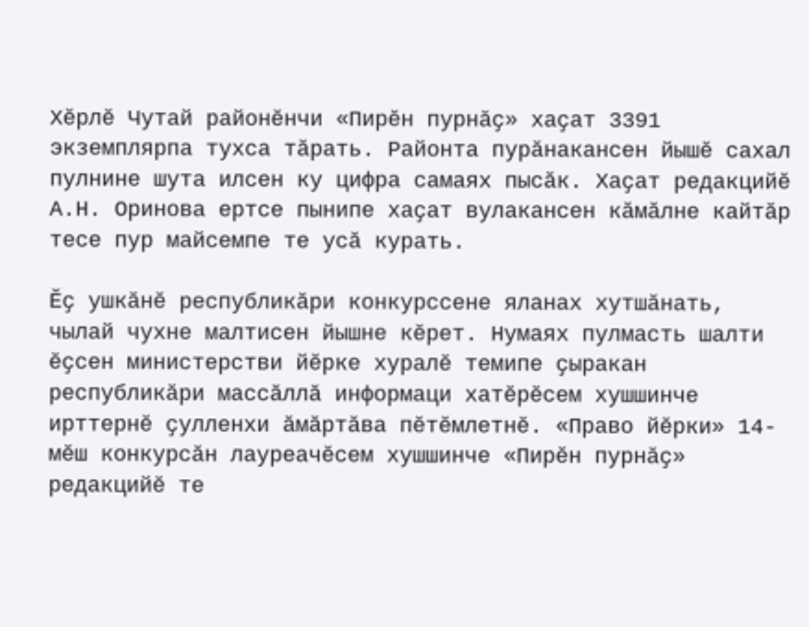Хӗрлӗ Чутай районӗнчи «Пирӗн пурнӑҫ» хаҫат 3391 экземплярпа тухса тӑрать. Районта пурӑнакансен йышӗ сахал пулнине шута илсен ку цифра самаях пысӑк. Хаҫат редакцийӗ А.Н. Оринова ертсе пынипе хаҫат вулакансен кӑмӑлне кайтӑр тесе пур майсемпе те усӑ курать.

Ӗҫ ушкӑнӗ республикӑри конкурссене яланах хутшӑнать, чылай чухне малтисен йышне кӗрет. Нумаях пулмасть шалти ӗҫсен министерстви йӗрке хуралӗ темипе ҫыракан республикӑри массӑллӑ информаци хатӗрӗсем хушшинче ирттернӗ ҫулленхи ӑмӑртӑва пӗтӗмлетнӗ. «Право йӗрки» 14-мӗш конкурсӑн лауреачӗсем хушшинче «Пирӗн пурнӑҫ» редакцийӗ те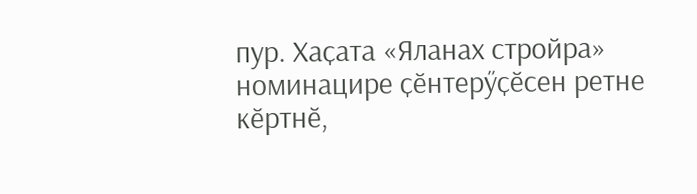пур. Хаҫата «Яланах стройра» номинацире ҫӗнтерӳҫӗсен ретне кӗртнӗ,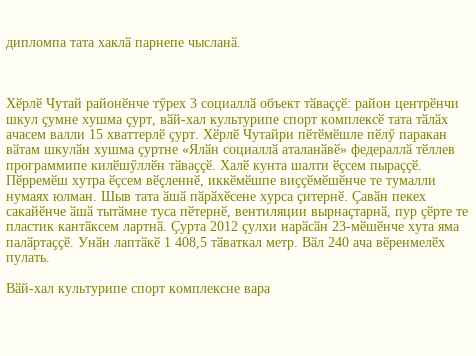дипломпа тата хаклӑ парнепе чысланӑ.



Хӗрлӗ Чутай районӗнче тӳрех 3 социаллӑ объект тӑваҫҫӗ: район центрӗнчи шкул ҫумне хушма ҫурт, вӑй-хал культурипе спорт комплексӗ тата тӑлӑх ачасем валли 15 хваттерлӗ ҫурт. Хӗрлӗ Чутайри пӗтӗмӗшле пӗлӳ паракан вӑтам шкулӑн хушма ҫуртне «Ялӑн социаллӑ аталанӑвӗ» федераллӑ тӗллев программипе килӗшӳллӗн тӑваҫҫӗ. Халӗ кунта шалти ӗҫсем пыраҫҫӗ. Пӗрремӗш хутра ӗҫсем вӗҫленнӗ, иккӗмӗшпе виҫҫӗмӗшӗнче те тумалли нумаях юлман. Шыв тата ӑшӑ пӑрӑхӗсене хурса ҫитернӗ. Ҫавӑн пекех сакайӗнче ӑшӑ тытӑмне туса пӗтернӗ, вентиляции вырнаҫтарнӑ, пур ҫӗрте те пластик кантӑксем лартнӑ. Ҫурта 2012 ҫулхи нарӑсӑн 23-мӗшӗнче хута яма палӑртаҫҫӗ. Унӑн лаптӑкӗ 1 408,5 тӑваткал метр. Вӑл 240 ача вӗренмелӗх пулать.

Вӑй-хал культурипе спорт комплексне вара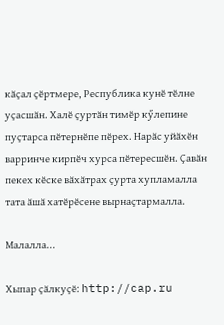кӑҫал ҫӗртмере, Республика кунӗ тӗлне уҫасшӑн. Халӗ ҫуртӑн тимӗр кӳлепине пуҫтарса пӗтернӗпе пӗрех. Нарӑс уйӑхӗн варринче кирпӗч хурса пӗтересшӗн. Ҫавӑн пекех кӗске вӑхӑтрах ҫурта хупламалла тата ӑшӑ хатӗрӗсене вырнаҫтармалла.

Малалла...

Хыпар ҫӑлкуҫӗ: http://cap.ru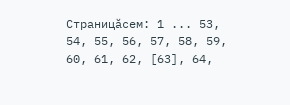Страницӑсем: 1 ... 53, 54, 55, 56, 57, 58, 59, 60, 61, 62, [63], 64,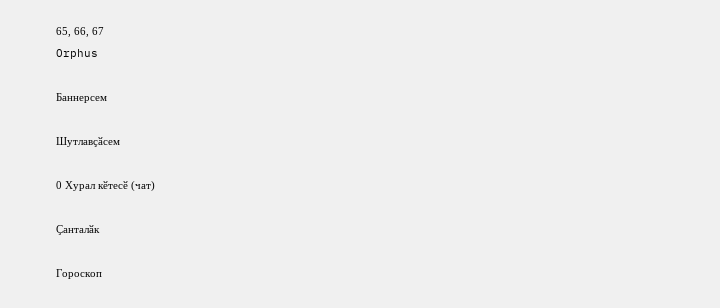65, 66, 67
Orphus

Баннерсем

Шутлавҫӑсем

0 Хурал кӗтесӗ (чат)

Ҫанталӑк

Гороскоп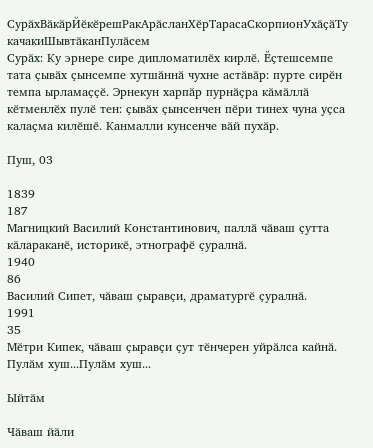СурӑхВӑкӑрЙӗкӗрешРакАрӑсланХӗрТарасаСкорпионУхӑҫӑТу качакиШывтӑканПулӑсем
Сурӑх: Ку эрнере сире дипломатилӗх кирлӗ. Ӗҫтешсемпе тата ҫывӑх ҫынсемпе хутшӑннӑ чухне астӑвӑр: пурте сирӗн темпа ырламаҫҫӗ. Эрнекун харпӑр пурнӑҫра кӑмӑллӑ кӗтменлӗх пулӗ тен: ҫывӑх ҫынсенчен пӗри тинех чуна уҫса калаҫма килӗшӗ. Канмалли кунсенче вӑй пухӑр.

Пуш, 03

1839
187
Магницкий Василий Константинович, паллӑ чӑваш ҫутта кӑлараканӗ, историкӗ, этнографӗ ҫуралнӑ.
1940
86
Василий Сипет, чӑваш ҫыравҫи, драматургӗ ҫуралнӑ.
1991
35
Мӗтри Кипек, чӑваш ҫыравҫи ҫут тӗнчерен уйрӑлса кайнӑ.
Пулӑм хуш...Пулӑм хуш...

Ыйтӑм

Чӑваш йӑли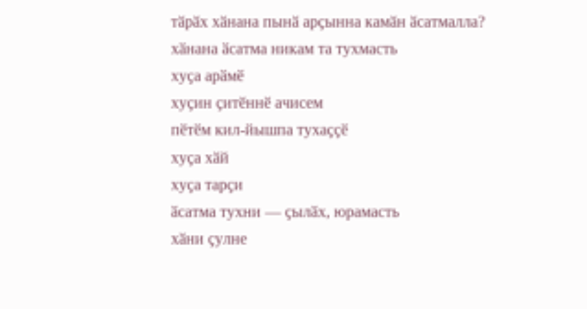тӑрӑх хӑнана пынӑ арҫынна камӑн ӑсатмалла?
хӑнана ӑсатма никам та тухмасть
хуҫа арӑмӗ
хуҫин ҫитӗннӗ ачисем
пӗтӗм кил-йышпа тухаҫҫӗ
хуҫа хӑй
хуҫа тарҫи
ӑсатма тухни — ҫылӑх, юрамасть
хӑни ҫулне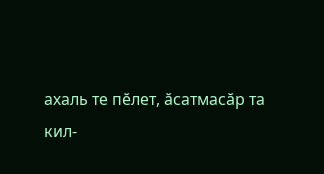ахаль те пӗлет, ӑсатмасӑр та
кил-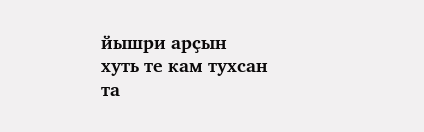йышри арҫын
хуть те кам тухсан та